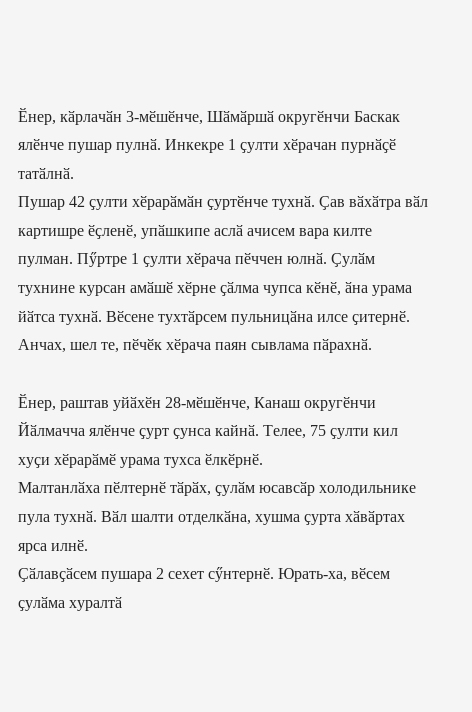Ӗнер, кӑрлачӑн 3-мӗшӗнче, Шӑмӑршӑ округӗнчи Баскак ялӗнче пушар пулнӑ. Инкекре 1 ҫулти хӗрачан пурнӑҫӗ татӑлнӑ.
Пушар 42 ҫулти хӗрарӑмӑн ҫуртӗнче тухнӑ. Ҫав вӑхӑтра вӑл картишре ӗҫленӗ, упӑшкипе аслӑ ачисем вара килте пулман. Пӳртре 1 ҫулти хӗрача пӗччен юлнӑ. Ҫулӑм тухнине курсан амӑшӗ хӗрне ҫӑлма чупса кӗнӗ, ӑна урама йӑтса тухнӑ. Вӗсене тухтӑрсем пульницӑна илсе ҫитернӗ. Анчах, шел те, пӗчӗк хӗрача паян сывлама пӑрахнӑ.

Ӗнер, раштав уйӑхӗн 28-мӗшӗнче, Канаш округӗнчи Йӑлмачча ялӗнче ҫурт ҫунса кайнӑ. Телее, 75 ҫулти кил хуҫи хӗрарӑмӗ урама тухса ӗлкӗрнӗ.
Малтанлӑха пӗлтернӗ тӑрӑх, ҫулӑм юсавсӑр холодильнике пула тухнӑ. Вӑл шалти отделкӑна, хушма ҫурта хӑвӑртах ярса илнӗ.
Ҫӑлавҫӑсем пушара 2 сехет сӳнтернӗ. Юрать-ха, вӗсем ҫулӑма хуралтӑ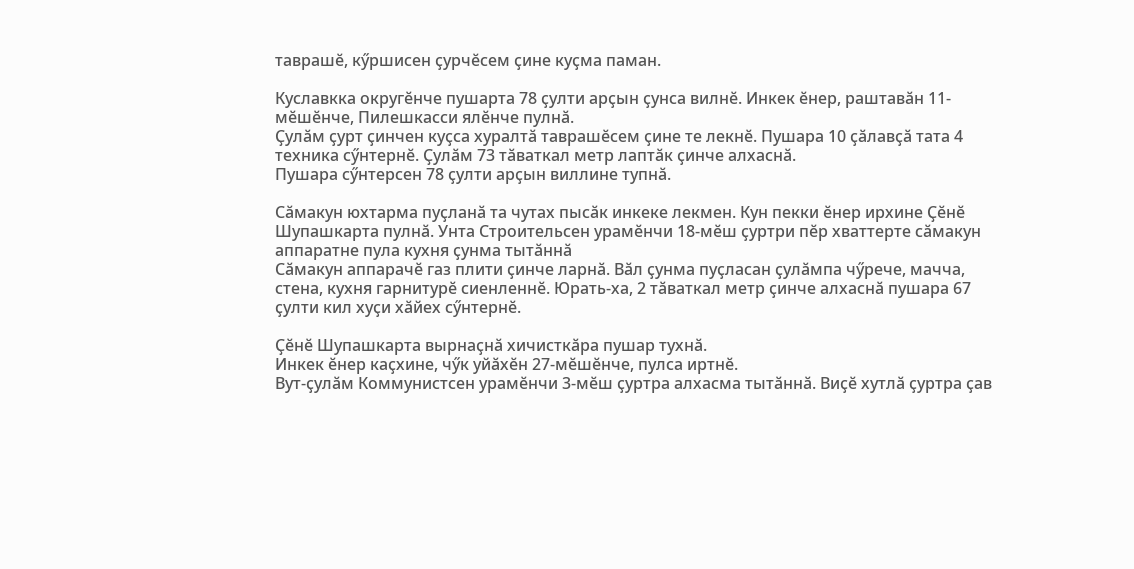таврашӗ, кӳршисен ҫурчӗсем ҫине куҫма паман.

Куславкка округӗнче пушарта 78 ҫулти арҫын ҫунса вилнӗ. Инкек ӗнер, раштавӑн 11-мӗшӗнче, Пилешкасси ялӗнче пулнӑ.
Ҫулӑм ҫурт ҫинчен куҫса хуралтӑ таврашӗсем ҫине те лекнӗ. Пушара 10 ҫӑлавҫӑ тата 4 техника сӳнтернӗ. Ҫулӑм 73 тӑваткал метр лаптӑк ҫинче алхаснӑ.
Пушара сӳнтерсен 78 ҫулти арҫын виллине тупнӑ.

Сӑмакун юхтарма пуҫланӑ та чутах пысӑк инкеке лекмен. Кун пекки ӗнер ирхине Ҫӗнӗ Шупашкарта пулнӑ. Унта Строительсен урамӗнчи 18-мӗш ҫуртри пӗр хваттерте сӑмакун аппаратне пула кухня ҫунма тытӑннӑ
Сӑмакун аппарачӗ газ плити ҫинче ларнӑ. Вӑл ҫунма пуҫласан ҫулӑмпа чӳрече, мачча, стена, кухня гарнитурӗ сиенленнӗ. Юрать-ха, 2 тӑваткал метр ҫинче алхаснӑ пушара 67 ҫулти кил хуҫи хӑйех сӳнтернӗ.

Ҫӗнӗ Шупашкарта вырнаҫнӑ хичисткӑра пушар тухнӑ.
Инкек ӗнер каҫхине, чӳк уйӑхӗн 27-мӗшӗнче, пулса иртнӗ.
Вут-ҫулӑм Коммунистсен урамӗнчи 3-мӗш ҫуртра алхасма тытӑннӑ. Виҫӗ хутлӑ ҫуртра ҫав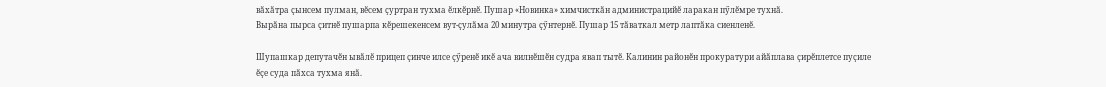вӑхӑтра ҫынсем пулман, вӗсем ҫуртран тухма ӗлкӗрнӗ. Пушар «Новинка» химчисткӑн администрацийӗ ларакан пӳлӗмре тухнӑ.
Вырӑна пырса ҫитнӗ пушарпа кӗрешекенсем вут-ҫулӑма 20 минутра ҫӳнтернӗ. Пушар 15 тӑваткал метр лаптӑка сиенленӗ.

Шупашкар депутачӗн ывӑлӗ прицеп ҫинче илсе ҫӳренӗ икӗ ача вилнӗшӗн судра явап тытӗ. Калинин районӗн прокуратури айӑплава ҫирӗплетсе пуҫиле ӗҫе суда пӑхса тухма янӑ.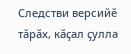Следстви версийӗ тӑрӑх, кӑҫал ҫулла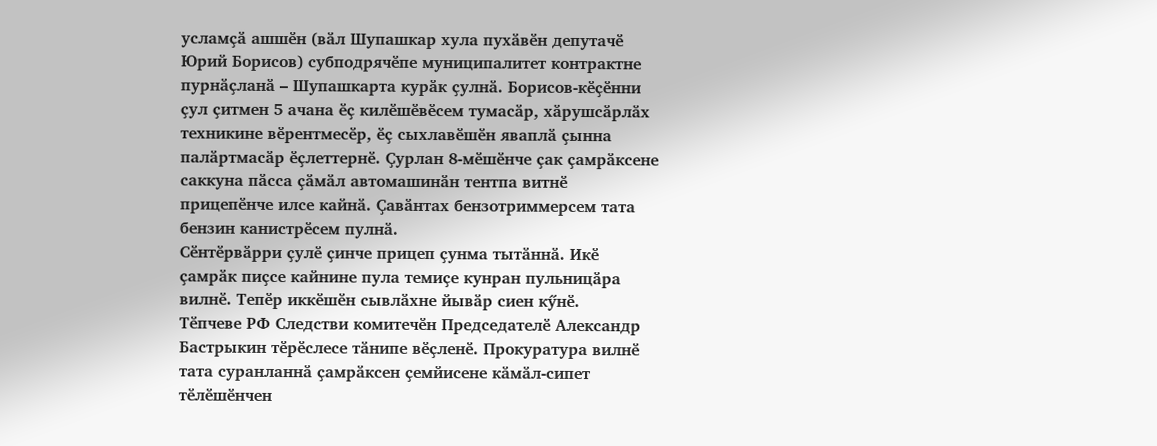усламҫӑ ашшӗн (вӑл Шупашкар хула пухӑвӗн депутачӗ Юрий Борисов) субподрячӗпе муниципалитет контрактне пурнӑҫланӑ – Шупашкарта курӑк ҫулнӑ. Борисов-кӗҫӗнни ҫул ҫитмен 5 ачана ӗҫ килӗшӗвӗсем тумасӑр, хӑрушсӑрлӑх техникине вӗрентмесӗр, ӗҫ сыхлавӗшӗн яваплӑ ҫынна палӑртмасӑр ӗҫлеттернӗ. Ҫурлан 8-мӗшӗнче ҫак ҫамрӑксене саккуна пӑсса ҫӑмӑл автомашинӑн тентпа витнӗ прицепӗнче илсе кайнӑ. Ҫавӑнтах бензотриммерсем тата бензин канистрӗсем пулнӑ.
Сӗнтӗрвӑрри ҫулӗ ҫинче прицеп ҫунма тытӑннӑ. Икӗ ҫамрӑк пиҫсе кайнине пула темиҫе кунран пульницӑра вилнӗ. Тепӗр иккӗшӗн сывлӑхне йывӑр сиен кӳнӗ.
Тӗпчеве РФ Следстви комитечӗн Председателӗ Александр Бастрыкин тӗрӗслесе тӑнипе вӗҫленӗ. Прокуратура вилнӗ тата суранланнӑ ҫамрӑксен ҫемйисене кӑмӑл-сипет тӗлӗшӗнчен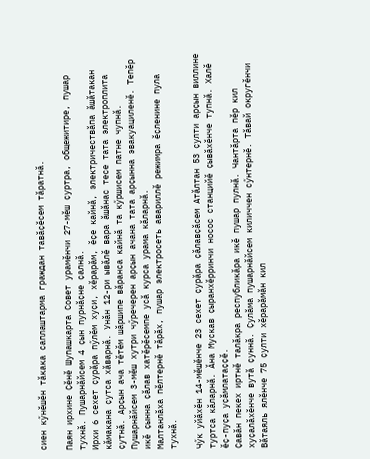сиен кӳнӗшӗн тӑкака саплаштарма граждан тавӑҫӗсем тӑратнӑ.

Паян ирхине Ҫӗнӗ Шупашкарта Совет урамӗнчи 27-мӗш ҫуртра, общежитире, пушар тухнӑ. Пушарнӑйсем 4 ҫын пурнӑҫне ҫалнӑ.
Ирхи 6 сехет ҫурӑра пӳлӗм хуҫи, хӗрарӑм, ӗҫе кайнӑ, электричествӑпа ӑшӑтакан кӑмакана ҫутса хӑварнӑ. Унӑн 12-ри ывӑлӗ вара ӑшӑнас тесе тата электроплита ҫутнӑ. Арҫын ача тӗтӗм шӑршипе вӑранса кайнӑ та кӳршисем патне чупнӑ.
Пушарнӑйсем 3-мӗш хутри чӳречерен арҫын ачана тата арҫынна эвакуациленӗ. Тепӗр икӗ ҫынна ҫӑлав хатӗрӗсемпе усӑ курса урама кӑларнӑ.
Малтанлӑха пӗлтернӗ тӑрӑх, пушар электросеть авариллӗ режимра ӗҫленине пула тухнӑ.

Чӳк уйӑхӗн 14-мӗшӗнче 23 сехет ҫурӑра ҫӑлавҫӑсем Атӑлтан 53 ҫулти арҫын виллине туртса кӑларнӑ. Ӑна Мускав ҫыранхӗрринчи носос станцийӗ ҫывӑхӗнче тупнӑ. Халӗ ӗҫ-пуҫа уҫӑмлатаҫҫӗ.
Ҫавӑн пекех иртнӗ талӑкра республикӑра икӗ пушар пулнӑ. Чантӑрта пӗр кил хуҫалӑхӗнче вутӑ ҫуннӑ. Ҫулӑма пушарнӑйсем киличчен сӳнтернӗ. Тӑвай округӗнчи Вӑтаяль ялӗнче 75 ҫулти хӗрарӑмӑн кил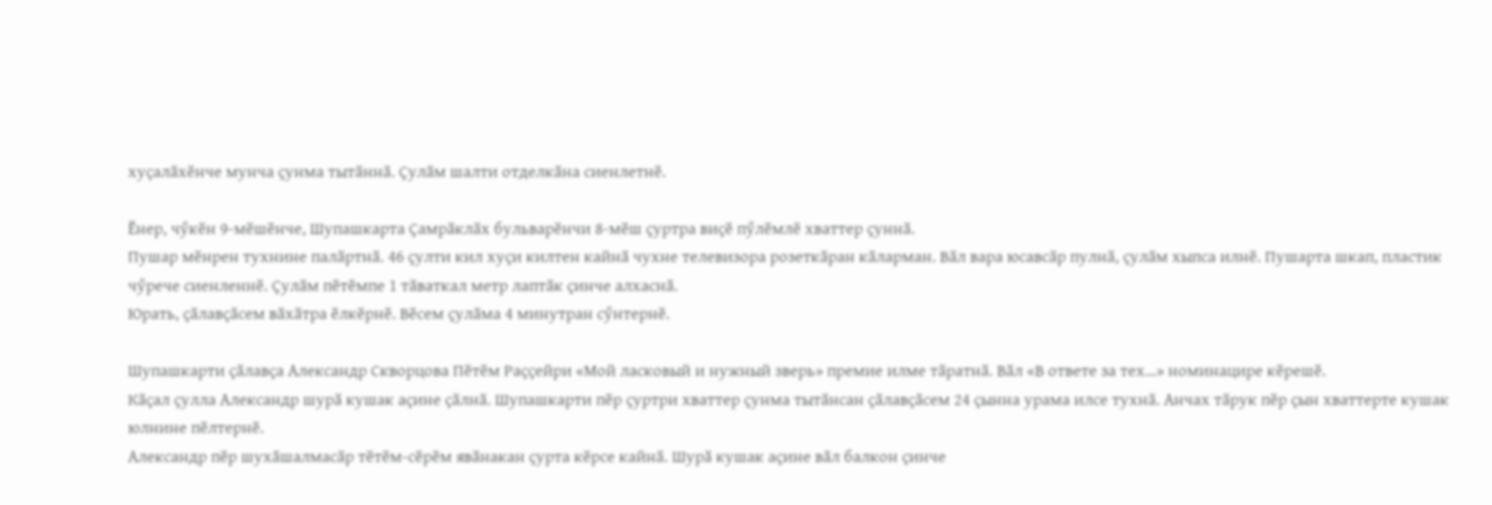хуҫалӑхӗнче мунча ҫунма тытӑннӑ. Ҫулӑм шалти отделкӑна сиенлетнӗ.

Ӗнер, чӳкӗн 9-мӗшӗнче, Шупашкарта Ҫамрӑклӑх бульварӗнчи 8-мӗш ҫуртра виҫӗ пӳлӗмлӗ хваттер ҫуннӑ.
Пушар мӗнрен тухнине палӑртнӑ. 46 ҫулти кил хуҫи килтен кайнӑ чухне телевизора розеткӑран кӑларман. Вӑл вара юсавсӑр пулнӑ, ҫулӑм хыпса илнӗ. Пушарта шкап, пластик чӳрече сиенленнӗ. Ҫулӑм пӗтӗмпе 1 тӑваткал метр лаптӑк ҫинче алхаснӑ.
Юрать, ҫӑлавҫӑсем вӑхӑтра ӗлкӗрнӗ. Вӗсем ҫулӑма 4 минутран сӳнтернӗ.

Шупашкарти ҫӑлавҫа Александр Скворцова Пӗтӗм Раҫҫейри «Мой ласковый и нужный зверь» премие илме тӑратнӑ. Вӑл «В ответе за тех…» номинацире кӗрешӗ.
Кӑҫал ҫулла Александр шурӑ кушак аҫине ҫӑлнӑ. Шупашкарти пӗр ҫуртри хваттер ҫунма тытӑнсан ҫӑлавҫӑсем 24 ҫынна урама илсе тухнӑ. Анчах тӑрук пӗр ҫын хваттерте кушак юлнине пӗлтернӗ.
Александр пӗр шухӑшалмасӑр тӗтӗм-сӗрӗм явӑнакан ҫурта кӗрсе кайнӑ. Шурӑ кушак аҫине вӑл балкон ҫинче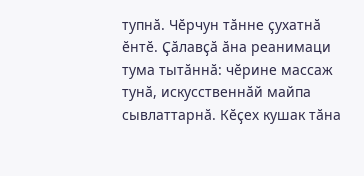тупнӑ. Чӗрчун тӑнне ҫухатнӑ ӗнтӗ. Ҫӑлавҫӑ ӑна реанимаци тума тытӑннӑ: чӗрине массаж тунӑ, искусственнӑй майпа сывлаттарнӑ. Кӗҫех кушак тӑна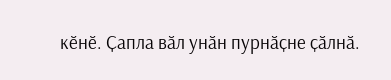кӗнӗ. Ҫапла вӑл унӑн пурнӑҫне ҫӑлнӑ.